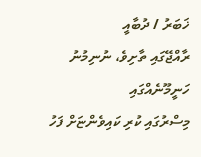ޚަބަރު / ދުބާއީ
ރާއްޖޭގައި ތާށިވެ، ނުނިމުނު ހަނީމޫނެއްގައި
މިސްރުގައި ކުރި ކައިވެންޏަށް ފަހު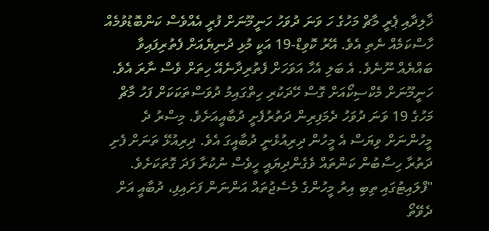ޚާލިދާއި ޕެރީ މާޗް މަހުގެ ހަ ވަނަ ދުވަހު ހަނީމޫނަށް ފުރީ އެއްވެސް ކަންބޮޑުވުމެއް ހާސްކަމެއް ނެތި އެވެ. އޭރު ކޮވިޑް-19 އަކީ މުޅި ދުނިޔެއަށް ފެތުރިފައިވާ ބައްޔެއް ނޫނެވެ. އެ ބަލި އެހާ އަވަހަށް ފެތުރިދާނެއޭ ހިތަށް ވެސް ނާރަ އެވެ.
ހަނީމޫނަށް މެކްސިކޯއަށް ގޮސް ހޭދަކުރި ހިތްގައިމު ދުވަސްތަކަކަށް ފަހު މާޗް މަހުގެ 19 ވަނަ ދުވަހު ދެމަފިރިން ދަތުރުފެށީ ދުބާއީއަށެވެ. މިސްރު ދެ މީހުންނަށް ވިޔަސް އެ މީހުން ދިރިއުޅެނީ ދުބާއީގަ އެވެ. ދިރިއުޅޭ ތަނަށް ފެށި ދަތުރާ ހިސާބުން ކަންތައް ވެގެންދިޔައީ ހީވެސް ނުކުރާ ފަދަ ގޮތަކަށެވެ.
"ފްލައިޓުގައި ތިބި އިރު މީހުންގެ މެސެޖުތައް އަންނަން ފަށައިފި، ދުބާއީ އަށް ދެވޭތޯ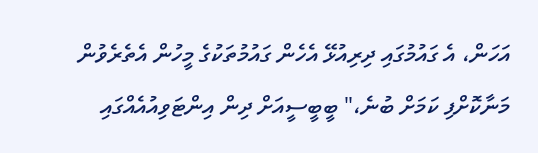އަހަން، އެ ގައުމުގައި ދިރިއުޅޭ އެހެން ގައުމުތަކުގެ މީހުން އެތެރެވުން މަނާކޮށްފި ކަމަށް ބުނެ،" ބީބީސީއަށް ދިން އިންޓަވިއުއެއްގައި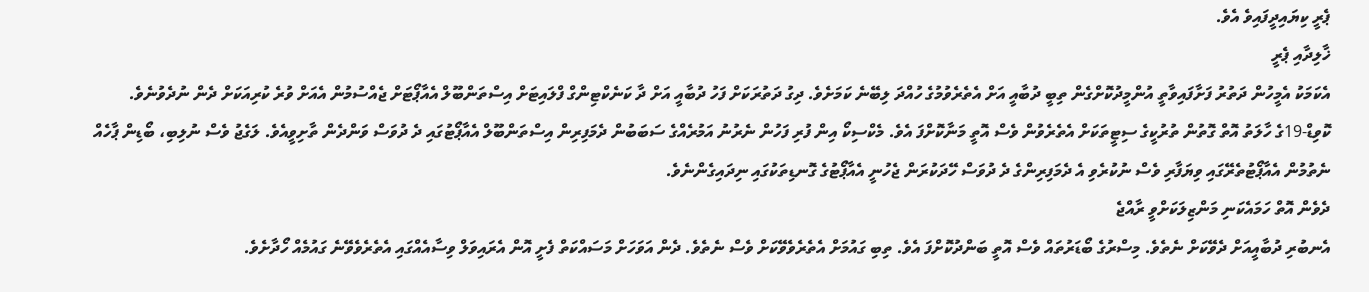ޕެރީ ކިޔައިދީފައިވެ އެވެ.
ޚާލިދާއި ޕެރީ
އެކަމަކު އެމީހުން ދަތުރު ފަށާފައިވާތީ އުންމީދުކޮށްގެން ތިބީ ދުބާއީ އަށް އެތެރެވުމުގެ ހުއްދަ ލިބޭނެ ކަމަށެވެ. ދިގު ދަތުރަކަށް ފަހު ދުބާއީ އަށް ދާ ކަނެކްޓިންގް ފްލައިޓަށް އިސްތަންބޫލް އެއާޕޯޓަށް ޖެއްސުމުން އެއަށް ވުރެ ކުރިއަކަށް ދެން ނުދެވުނެވެ. ކޮވިޑް-19ގެ ހާލަތު އޮތް ގޮތުން ތުރުކީގެ ސިޓީތަކަށް އެތެރެވުން ވެސް އޮތީ މަނާކޮށްފަ އެވެ. މެކްސިކޯ އިން ފުރި ފަހުން ނެރުނު އަމުރެއްގެ ސަބަބުން ދެމަފިރިން އިސްތަންބޫލް އެއާޕޯޓުގައި ދެ ދުވަސް ވަންދެން ތާށިވީއެވެ. ލަގެޖު ވެސް ނުލިބި، ބޯޑިން ޕާހެއް ނެތުމުން އެއާޕޯޓުތެރޭގައި ވިޔަފާރި ވެސް ނުކުރެވި އެ ދެމަފިރިންގެ ދެ ދުވަސް ހޭދަކުރަން ޖެހުނީ އެއާޕޯޓުގެ ގޮނޑިތަކުގައި ނިދައިގެންނެވެ.
ދެވެން އޮތް ހަމައެކަނި މަންޒިލަކަށްވީ ރާއްޖެ
އެނބުރި ދުބާއީއަށް ދެވޭކަށް ނެތެވެ. މިސްރުގެ ބޯޑަރުތައް ވެސް އޮތީ ބަންދުކޮށްފަ އެވެ. ތިބި ގައުމަށް އެތެރެވެވޭކަށް ވެސް ނެތެވެ. ދެން އަވަހަށް މަސައްކަތް ފެށީ އޮން އެރައިވަލް ވިސާއެއްގައި އެތެރެވެވޭނެ ގައުމެއް ހޯދާށެވެ.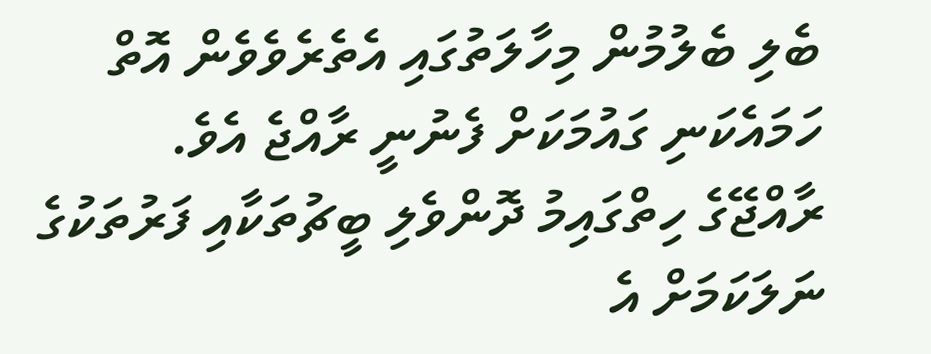ބެލި ބެލުމުން މިހާލަތުގައި އެތެރެވެވެން އޮތް ހަމައެކަނި ގައުމަކަށް ފެނުނީ ރާއްޖެ އެވެ.
ރާއްޖޭގެ ހިތްގައިމު ދޮންވެލި ބީޗުތަކާއި ފަރުތަކުގެ ނަލަކަމަށް އެ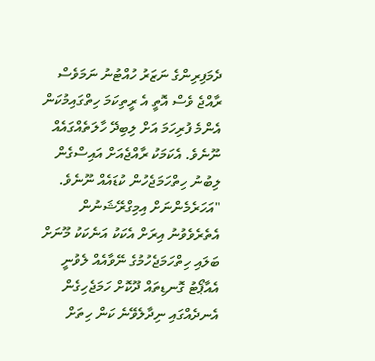ދެމަފިރިންގެ ނަޒަރު ހުއްޓުނު ނަމަވެސް ރާއްޖެ ވެސް އޮތީ އެ ރީތިކަމަ ހިތްގައިމުކަން އެންމެ ފުރިހަމަ އަށް ލިބިދޭ ހާލަތެއްގައެއް ނޫނެވެ. އެކަމަކު ރާއްޖެއަށް އައިސްގެން ލިބުނު ހިތްހަމަޖެހުން ކުޑައެއް ނޫނެވެ.
"އަހަރެމެންނަށް އިމިގްރޭޝަނުން އެތެރެވެވުނު އިރަށް އެކަކު އަނެކަކު މޫނަށް ބަލައި ހިތްހަމަޖެހުމުގެ ނޭވާއެއް ލެވުނީ އެއާޕޯޓު ގޮނޑިތައް ދޫކޮށް ހަމަޖެހިގެން އެނދެއްގައި ނިދާލެވޭނެ ކަން ހިތަށް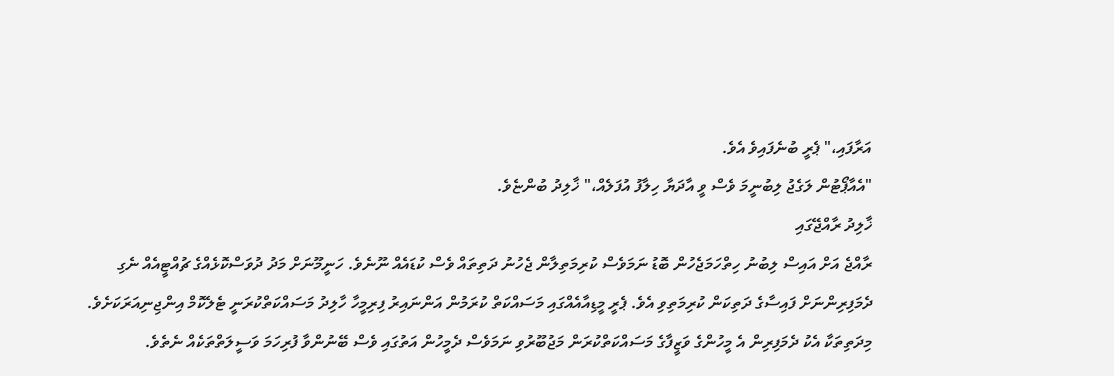އަރާފައި،" ޕެރީ ބުނެފައިވެ އެވެ.
"އެއާޕޯޓުން ލަގެޖު ލިބުނީމަ ވެސް ވީ އާދަޔާ ހިލާފު އުފަލެއް،" ޚާލިދު ބުންޏެވެ.
ޚާލިދު ރާއްޖޭގައި
ރާއްޖެ އަށް އައިސް ލިބުނު ހިތްހަމަޖެހުން ބޮޑު ނަމަވެސް ކުރިމަތިލާން ޖެހުނު ދަތިތައް ވެސް ކުޑައެއް ނޫނެވެ. ހަނީމޫނަށް މަދު ދުވަސްކޮޅެއްގެ ޗުއްޓީއެއް ނެގި ދެމަފިރިންނަށް ފައިސާގެ ދަތިކަން ކުރިމަތިވި އެވެ. ޕެރީ މީޑިއާއެއްގައި މަސައްކަތް ކުރަމުން އަންނައިރު ފިރިމީހާ ހާލިދު މަސައްކަތްކުރަނީ ޓެލެކޮމް އިންޖިނިއަރަކަށެވެ.
މިދަތިތަކާ އެކު ދެމަފިރިން އެ މީހުންގެ ވަޒީފާގެ މަސައްކަތްކުރަން މަޖުބޫރުވި ނަމަވެސް ދެމީހުން އަތުގައި ވެސް ބޭނުންވާ ފުރިހަމަ ވަސީލަތްތަކެއް ނެތެވެ.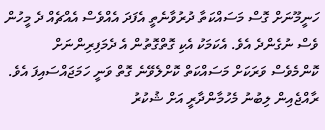ހަނީމޫނަށް ގޮސް މަސައްކަތާ ދުރުވާނެތީ އެފަދަ އެއްވެސް އެއްޗެއް ދެ މީހުން ވެސް ނުގެންދެ އެވެ. އެކަމަކު އެކި ގޮތްގޮތުން އެ ދެމަފިރިންނަށް ކޮންމެވެސް ވަރަކަށް މަސައްކަތް ކޮށްލެވޭނެ ގޮތް ވަނީ ހަމަޖައްސައިފަ އެވެ.
ރާއްޖެއިން ލިބުނު މެހުމާންދާރީ އަށް ޝުކުރު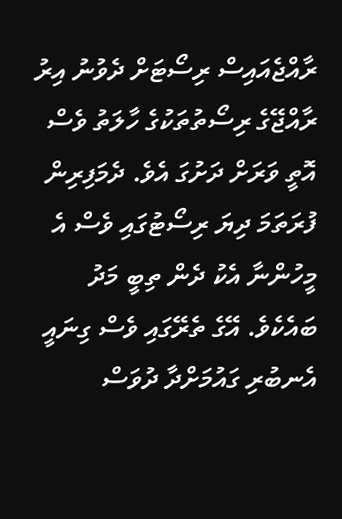ރާއްޖެއައިސް ރިސޯޓަށް ދެވުނު އިރު ރާއްޖޭގެ ރިސޯތުތަކުގެ ހާލަތު ވެސް އޮތީ ވަރަށް ދަށުގަ އެވެ. ދެމަފިރިން ފުރަތަމަ ދިޔަ ރިސޯޓުގައި ވެސް އެ މީހުންނާ އެކު ދެން ތިބީ މަދު ބައެކެވެ. އޭގެ ތެރޭގައި ވެސް ގިނައީ އެނބުރި ގައުމަށްދާ ދުވަސް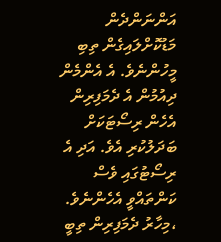އަންނަންދެން މަޑުކޮށްލައިގެން ތިބި މީހުންނެވެ. އެ އެންމެން ދިއުމުން އެ ދެމަފިރިން އެހެން ރިސޯޓަކަށް ބަދަލުކުރި އެވެ. އަދި އެ ރިސޯޓުގައި ވެސް ކަންތައްވީ އެހެންނެވެ. ،މިހާރު ދެމަފިރިން ތިބީ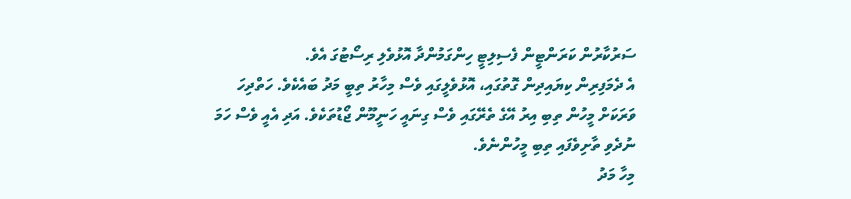ސަރުކާރުން ކަރަންޓީން ފެސިލިޓީ ހިންގަމުންދާ އޮޅުވެލި ރިސޯޓުގަ އެވެ.
އެ ދެމަފިރިން ކިޔައިދިން ގޮތުގައި، އޮޅުވެލީގައި ވެސް މިހާރު ތިބީ މަދު ބައެކެވެ. ހަތްދިހަ ވަރަކަށް މީހުން ތިބި އިރު އޭގެ ތެރޭގައި ވެސް ގިނައީ ހަނީމޫން ޖޯޑުތަކެވެ. އަދި އެއީ ވެސް ހަމަ ނުދެވި ތާށިވެފައި ތިބި މީހުންނެވެ.
މިހާ މަދު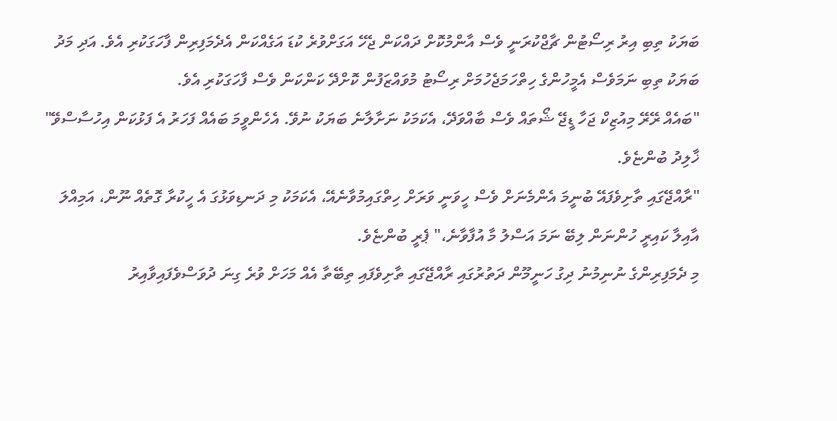ބަޔަކު ތިބި އިރު ރިސޯޓުން ޗާޖްކުރަނީ ވެސް އާންމުކޮށް ދައްކަން ޖެހޭ އަގަށްވުރެ ކުޑަ އަގެއްކަން އެދެމަފިރިން ފާހަގަކުރި އެވެ. އަދި މަދު ބަޔަކު ތިބި ނަމަވެސް އެމީހުންގެ ހިތްހަމަޖެހުމަށް ރިސޯޓު މުވައްޒަފުން ކޮށްދޭ ކަންކަން ވެސް ފާހަގަކުރި އެވެ.
"ބައެއް ރޭރޭ މިއުޒިކް ޖަހާ ޑީޖޭ ޝޯތައް ވެސް ބާއްވަދޭ، އެކަމަކު ނަށާލާނެ ބަޔަކު ނުވޭ. އެހެންވީމަ ބައެއް ފަހަރު އެ ފަޅުކަން އިހުސާސްވޭ" ޚާލިދު ބުންޏެވެ.
"ރާއްޖޭގައި ތާށިވެފައޭ ބުނީމަ އެންމެނަށް ވެސް ހީވަނީ ވަރަށް ހިތްގައިމުވާނެއޭ، އެކަމަކު މި ދަނޑިވަޅުގަ އެ ހީކުރާ ގޮތެއް ނޫން، އަމިއްލަ އާއިލާ ކައިރީ ހުންނަން ލިބޭ ނަމަ އަސްލު މާ އުފާވާނެ،" ޕެރީ ބުންޏެވެ.
މި ދެމަފިރިންގެ ނުނިމުނު ދިގު ހަނީމޫން ދަތުރުގައި ރާއްޖޭގައި ތާށިވެފައި ތިބޭތާ އެއް މަހަށް ވުރެ ގިނަ ދުވަސްވެފައިވާއިރު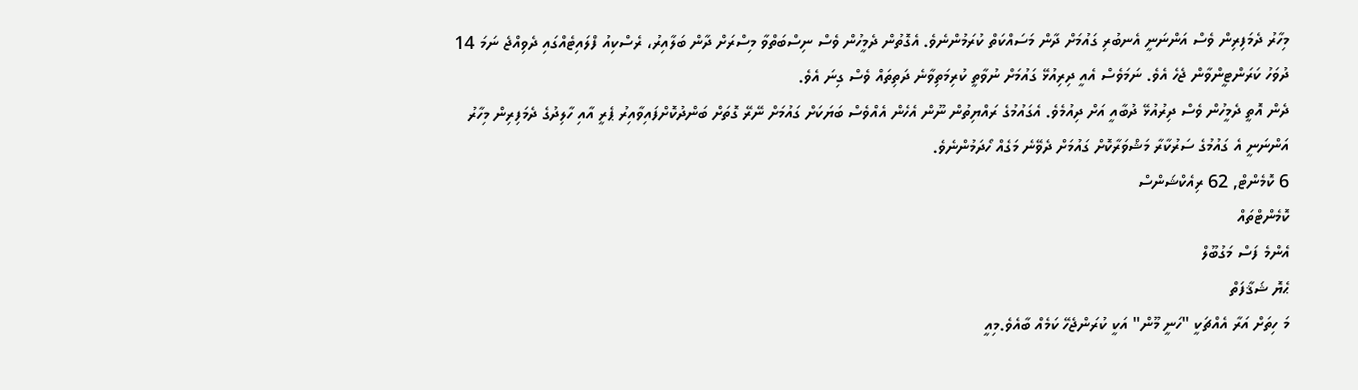މިހާރު ދެމަފިރިން ވެސް އަންނަނީ އެނބުރި ގައުމަށް ދާން މަސައްކަތް ކުރަމުންނެވެ. އެގޮތުން ދެމީހުން ވެސް ނިސްބަތްވާ މިސްރަށް ދާން ބަލާއިރު، ރެސްކިއު ފްލައިޓެއްގައި ދެވިއްޖެ ނަމަ 14 ދުވަހު ކަރަންޓީންވާން ޖެހެ އެވެ. ނަމަވެސް އެއީ ދިރިއުޅޭ ގައުމަށް ނުވާތީ ކުރިމަތިވާނެ ދަތިތައް ވެސް ގިނަ އެވެ.
ދެން އޮތީ ދެމީހުން ވެސް ދިރުއުޅޭ ދުބާއީ އަށް ދިއުމެވެ. އެގައުމުގެ ރައްޔިތުން ނޫން އެހެން އެއްވެސް ބަޔަކަށް ގައުމަށް ނޭރޭ ގޮތަށް ބަންދުކޮށްފައިވާއިރު ޕެރީ އާއި ހާލިދުގެ ދެމަފިރިން މިހާރު އަންނަނީ އެ ގައުމުގެ ސަރުކާރާ މަޝްވަރާކޮށް ގައުމަށް ދެވޭނެ މަގެއް ހޯދަމުންނެވެ.
6 ކޮމެންޓް, 62 ރިއެކްޝަންސް
ކޮމެންޓްތައް
އެންމެ ފަސް މަގުބޫލް
ޙެޔޮ ޝަޤާފަތް
މަ ހިތަށް އަރާ އެއްޗަކީ "ހަނީ މޫން" އަކީ ކުރަންޖެހޭ ކަމެއް ބާއެވެ.މިއީ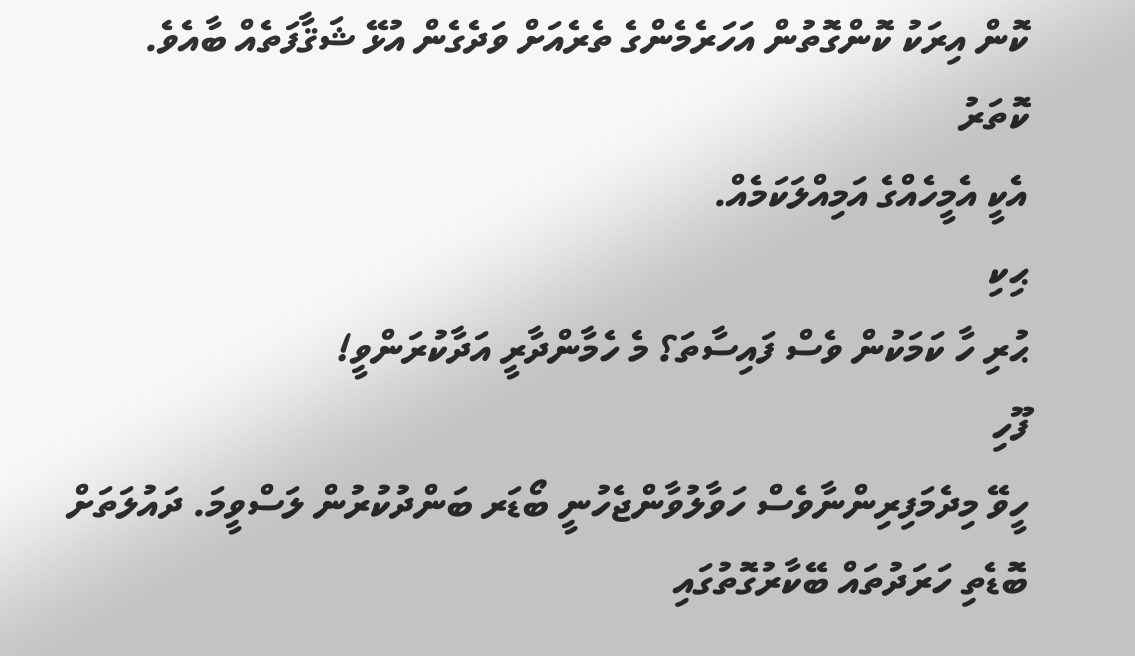ކޮން އިރަކު ކޮންގޮތުން އަހަރެމެންގެ ތެރެއަށް ވަދެގެން އުޅޭ ޝަޤާފަތެއް ބާއެވެ.
ކޮތަރު
އެކީ އެމީހެއްގެ އަމިއްލަކަމެއް.
ޙިކި
ޙުރި ހާ ކަމަކުން ވެސް ފައިސާތަ؟ މެ ހެމާންދާރީ އަދާކުރަންވީ!
ފޫހި
ހީވޭ މިދެމަފިރިންނާވެސް ހަވާލުވާންޖެހުނީ ބޯޑަރ ބަންދުކުރުން ލަސްވީމަ. ދައުލަތަށް ބޮޑެތި ހަރަދުތައް ބޭކާރުގޮތުގައި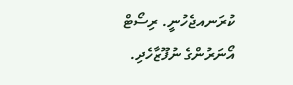ކުރަނއޖެހުނީ. ރިސޯޓް އޯނަރުންގެ ނުފޫޒާހެދި.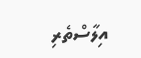އިލާސްތެރި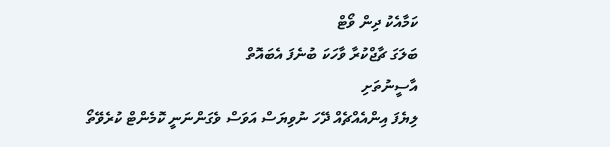ކަމާއެކު ދިން ވޯޓް
ބަލަގަ ޗާޖްކުރާ ވާހަކަ ބުނެފަ އެބައޮތް
އާސީނުތަށި
ލިޔެފަ އިންއެއްޗެއް ދޭހަ ނުވިޔަސް އަވަސް ވެގަންނަނީ ކޮމެންޓް ކުރެވޭތޯ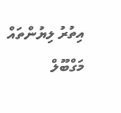އިތުރު ލިޔުންތައް
މަގްބޫލް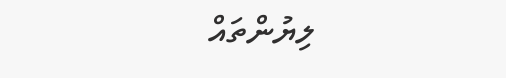ލިޔުންތައް